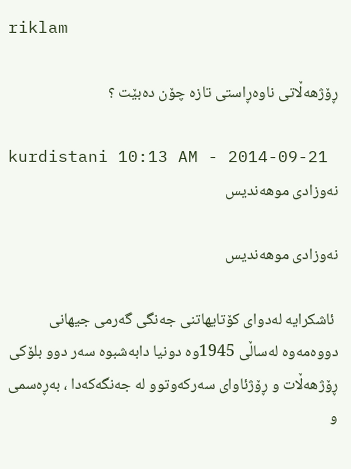riklam

ڕۆژهه‌ڵاتی ناوه‌ڕاستی تازه‌ چۆن ده‌بێت ؟

kurdistani 10:13 AM - 2014-09-21
نه‌وزادی موهه‌ندیس

نه‌وزادی موهه‌ندیس

 ئاشكرایه‌ له‌دوای كۆتایهاتنی جه‌نگی گه‌رمی جیهانی دووه‌مه‌وه‌ له‌ساڵی 1945وه‌ دونیا دابه‌شبوه‌ سه‌ر دوو بلۆكی ڕۆژهه‌ڵات و ڕۆژئاوای سه‌ركه‌وتوو له‌ جه‌نگه‌كه‌دا ، به‌ڕه‌سمی و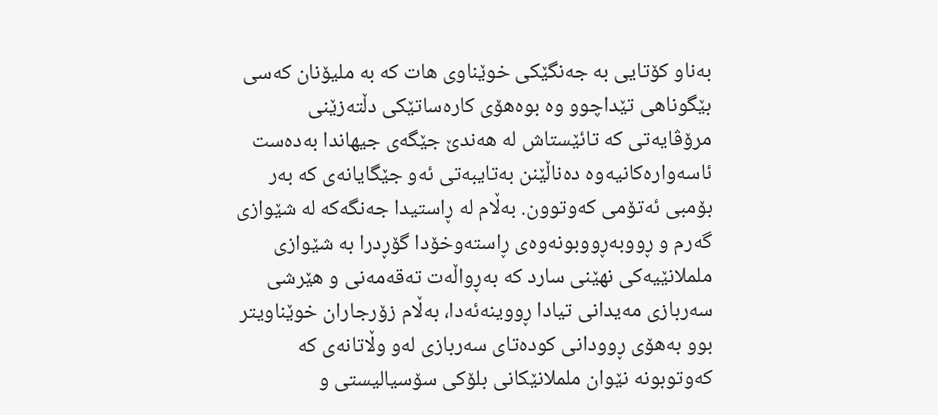به‌ناو كۆتایی به‌ جه‌نگێكی خوێناوی هات كه‌ به‌ ملیۆنان كه‌سی بێگوناهی تێداچوو وه‌ بوه‌هۆی كاره‌ساتێكی دڵته‌زێنی مرۆڤایه‌تی كه‌ تائێستاش له‌ هه‌ندێ جێگه‌ی جیهاندا به‌ده‌ست ئاسه‌واره‌كانیه‌وه‌ ده‌ناڵێنن به‌تایبه‌تی ئه‌و جێگایانه‌ی كه‌ به‌ر بۆمبی ئه‌تۆمی كه‌وتوون. به‌ڵام له‌ ڕاستیدا جه‌نگه‌كه‌ له‌ شێوازی گه‌رم و ڕووبه‌ڕووبونه‌وه‌ی ڕاسته‌وخۆدا گۆڕدرا به‌ شێوازی ململانێیه‌كی نهێنی سارد كه‌ به‌ڕواڵه‌ت ته‌قه‌مه‌نی و هێرشی سه‌ربازی مه‌یدانی تیادا ڕووینه‌ئه‌دا، به‌ڵام زۆرجاران خوێناویتر بوو به‌هۆی ڕوودانی كوده‌تای سه‌ربازی له‌و وڵاتانه‌ی كه‌ كه‌وتوبونه‌ نێوان ململانێكانی بلۆكی سۆسیالیستی و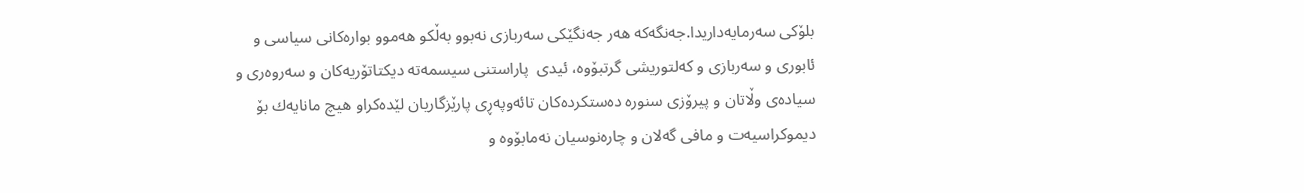بلۆكی سه‌رمایه‌داریدا.جه‌نگه‌كه‌ هه‌ر جه‌نگێكی سه‌ربازی نه‌بوو به‌ڵكو هه‌موو بواره‌كانی سیاسی و ئابوری و سه‌ربازی و كه‌لتوریشی گرتبۆوه‌، ئیدی  پاراستنی سیسمه‌ته‌ دیكتاتۆریه‌كان و سه‌روه‌ری و سیاده‌ی وڵاتان و پیرۆزی سنوره‌ ده‌ستكرده‌كان تائه‌وپه‌ڕی پارێزگاریان لێده‌كراو هیچ مانایه‌ك بۆ دیموكراسیه‌ت و مافی گه‌لان و چاره‌نوسیان نه‌مابۆوه‌ و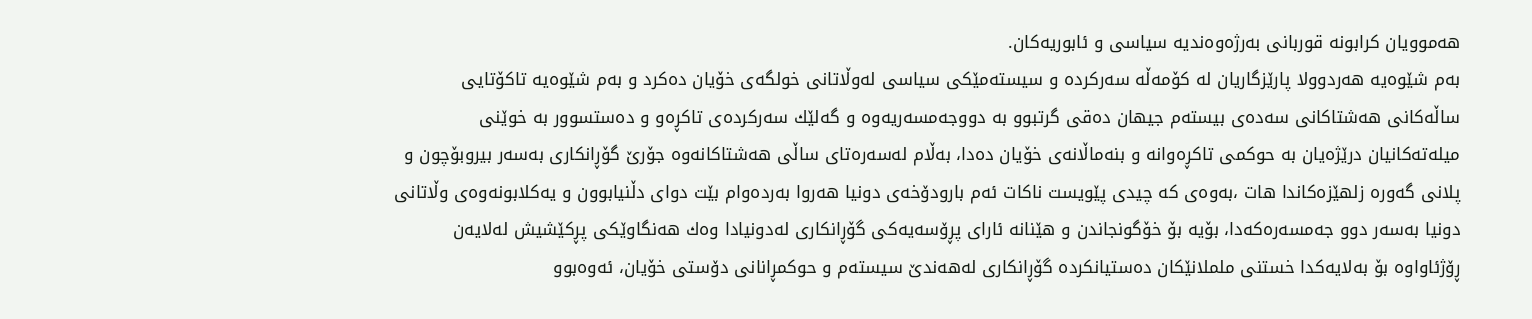هه‌موویان كرابونه‌ قوربانی به‌رژه‌وه‌ندیه‌ سیاسی و ئابوریه‌كان.
به‌م شێوه‌یه‌ هه‌ردوولا پارێزگاریان له‌ كۆمه‌ڵه‌ سه‌ركرده‌ و سیسته‌مێكی سیاسی له‌وڵاتانی خولگه‌ی خۆیان ده‌كرد و به‌م شێوه‌یه‌ تاكۆتایی ساڵه‌كانی هه‌شتاكانی سه‌ده‌ی بیسته‌م جیهان ده‌قی گرتبوو به‌ دووجه‌مسه‌ریه‌وه‌ و گه‌لێك سه‌ركرده‌ی تاكڕه‌و و ده‌ستسوور به‌ خوێنی میله‌ته‌كانیان درێژه‌یان به‌ حوكمی تاكڕه‌وانه‌ و بنه‌ماڵانه‌ی خۆیان ده‌دا، به‌ڵام له‌سه‌ره‌تای ساڵی هه‌شتاكانه‌وه‌ جۆرێ گۆڕانكاری به‌سه‌ر بیروبۆچون و پلانی گه‌وره‌ زلهێزه‌كاندا هات ،به‌وه‌ی كه‌ چیدی پێویست ناكات ئه‌م بارودۆخه‌ی دونیا هه‌روا به‌رده‌وام بێت دوای دڵنیابوون و یه‌كلابونه‌وه‌ی وڵاتانی دونیا به‌سه‌ر دوو جه‌مسه‌ره‌كه‌دا، بۆیه‌ بۆ خۆگونجاندن و هێنانه‌ ئارای پڕۆسه‌یه‌كی گۆڕانكاری له‌دونیادا وه‌ك هه‌نگاوێكی پڕكێشیش له‌لایه‌ن ڕۆژئاواوه‌ بۆ به‌لایه‌كدا خستنی ململانێكان ده‌ستیانكرده‌ گۆڕانكاری له‌هه‌ندێ سیسته‌م و حوكمڕانانی دۆستی خۆیان، ئه‌وه‌بوو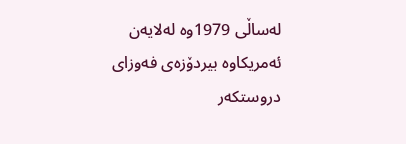له‌ساڵی 1979وه‌ له‌لایه‌ن ئه‌مریكاوه‌ بیردۆزه‌ی فه‌وزای دروستكه‌ر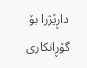داڕێژرا بۆ گۆڕانكاری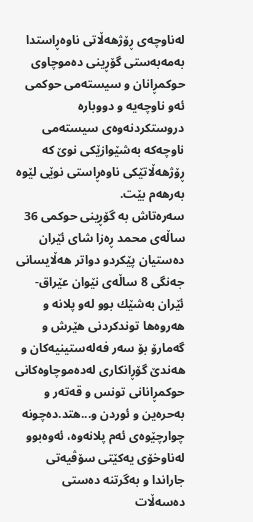له‌ناوچه‌ی ڕۆژهه‌ڵاتی ناوه‌ڕاستدا به‌مه‌به‌ستی گۆڕینی ده‌موچاوی حوكمڕانان و سیسته‌می حوكمی ئه‌و ناوچه‌یه‌ و دووباره‌ دروستكردنه‌وه‌ی سیسته‌می ناوچه‌كه‌ به‌شێوازێكی نوێ كه‌ ڕۆژهه‌ڵاتێكی ناوه‌ڕاستی نوێی لێوه‌ به‌رهه‌م بێت.
سه‌ره‌تاش به‌ گۆڕینی حوكمی 36 ساڵه‌ی محمد ڕه‌زا شای ئێران ده‌ستیان پێكردو دواتر هه‌ڵایسانی جه‌نگی 8 ساڵه‌ی نێوان عێراق-ئێران به‌شێك بوو له‌و پلانه‌ و  هه‌روه‌ها توندكردنی هێرش و گه‌مارۆ بۆ سه‌ر فه‌له‌ستینیه‌كان و هه‌ندێ گۆڕانكاری له‌ده‌موچاوه‌كانی حوكمڕانانی تونس و قه‌ته‌ر و به‌حره‌ین و ئوردن و...هتد.ده‌چونه‌ چوارچێوه‌ی ئه‌م پلانه‌وه‌، ئه‌وه‌بوو له‌ناوخۆی یه‌كێتی سۆڤیه‌تی جاراندا و به‌گرتنه‌ ده‌ستی ده‌سه‌ڵات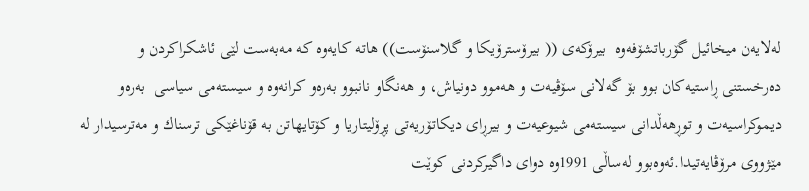له‌لایه‌ن میخائیل گۆرباتشۆفه‌وه‌  بیرۆكه‌ی (( بیرۆسترۆیكا و گلاسنۆست)) هاته‌ كایه‌وه‌ كه‌ مه‌به‌ست لێی ئاشكراكردن و ده‌رخستنی ڕاستیه‌كان بوو بۆ گه‌لانی سۆڤیه‌ت و هه‌موو دونیاش، و هه‌نگاو نانبوو به‌ره‌و كرانه‌وه‌ و سیسته‌می سیاسی  به‌ره‌و دیموكراسیه‌ت و توڕهه‌ڵدانی سیسته‌می شیوعیه‌ت و بیرڕای دیكاتۆریه‌تی پڕۆلیتاریا و كۆتایهاتن به‌ قۆناغێكی ترسناك و مه‌ترسیدار له‌ مێژووی مرۆڤایه‌تیدا.ئه‌وه‌بوو له‌ساڵی 1991وه‌ دوای داگیركردنی كوێت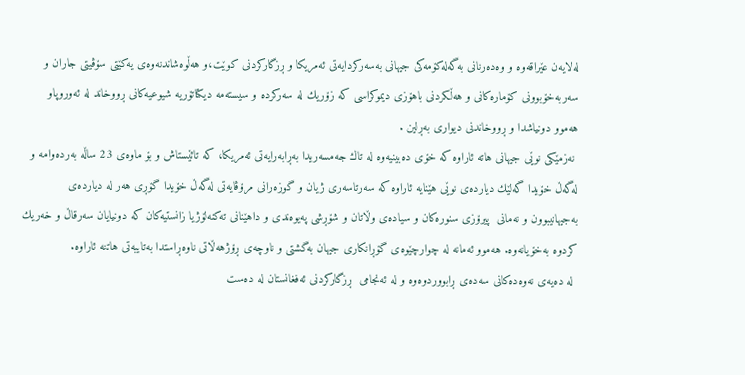له‌لایه‌ن عێراقه‌وه‌ و وه‌ده‌رنانی به‌گه‌له‌كۆمه‌كی جیهانی به‌سه‌ركردایه‌تی ئه‌مریكا و ڕزگاركردنی كوێت،و هه‌ڵوه‌شاندنه‌وه‌ی یه‌كێتی سۆڤیتی جاران و سه‌ربه‌خۆبوونی كۆماره‌كانی و هه‌ڵكردنی باهۆزی دیموكراسی كه‌ زۆریك له‌ سه‌ركرده‌ و سیسته‌مه‌ دیكتاتۆریه‌ شیوعیه‌كانی ڕووخاند له‌ ئه‌وروپاو هه‌موو دونیاشدا و ڕووخاندنی دیواری به‌ڕلین .
 نه‌زمێكی نوێی جیهانی هاته‌ ئاراوه‌ كه‌ خۆی ده‌بینیه‌وه‌ له‌ تاك جه‌مسه‌ریدا به‌ڕابه‌رایه‌تی ئه‌مریكا، كه‌ تائێستاش و بۆ ماوه‌ی 23 ساڵه‌ به‌رده‌وامه‌ و له‌گه‌ڵ خۆیدا گه‌لێك دیارده‌ی نوێی هێنایه‌ ئاراوه‌ كه‌ سه‌رتاسه‌ری ژیان و گوزه‌رانی مرۆڤایه‌تی له‌گه‌ڵ خۆیدا گۆڕی هه‌ر له‌ دیارده‌ی به‌جیهانیبوون و نه‌مانی  پیرۆزی سنوره‌كان و سیاده‌ی وڵاتان و شۆڕشی په‌یوه‌ندی و داهێنانی ته‌كنه‌لۆژیا زانستیه‌كان كه‌ دونیایان سه‌رقاڵ و خه‌ریك كردوه‌ به‌خۆیانه‌وه‌. هه‌موو ئه‌مانه‌ له‌ چوارچێوه‌ی گۆڕانكاری جیهان به‌گشتی و ناوچه‌ی ڕۆژهه‌ڵاتی ناوه‌ڕاستدا به‌تایبه‌تی هاتنه‌ ئاراوه‌.
 له‌ ده‌یه‌ی نه‌وه‌ده‌كانی سه‌ده‌ی ڕابووردوه‌وه‌ و له‌ ئه‌نجامی  ڕزگاركردنی ئه‌فغانستان له‌ ده‌ست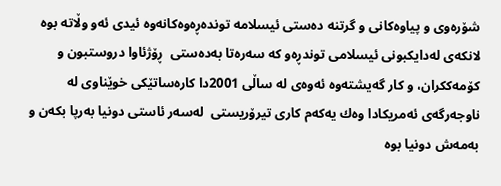شۆره‌وی و پیاوه‌كانی و گرتنه‌ ده‌ستی ئیسلامه‌ تونده‌ڕه‌وه‌كانه‌وه‌ ئیدی ئه‌و وڵاته‌ بوه‌ لانكه‌ی له‌دایكبونی ئیسلامی توندڕه‌و كه‌ سه‌ره‌تا به‌ده‌ستی  ڕۆژئاوا دروستبون و كۆمه‌ككران، و كار گه‌یشته‌وه‌ ئه‌وه‌ی له‌ ساڵی 2001دا كاره‌ساتێكی خوێناوی له‌ ناوجه‌رگه‌ی ئه‌مریكادا وه‌ك یه‌كه‌م كاری تیرۆریستی  له‌سه‌ر ئاستی دونیا به‌رپا بكه‌ن و به‌مه‌ش دونیا بوه‌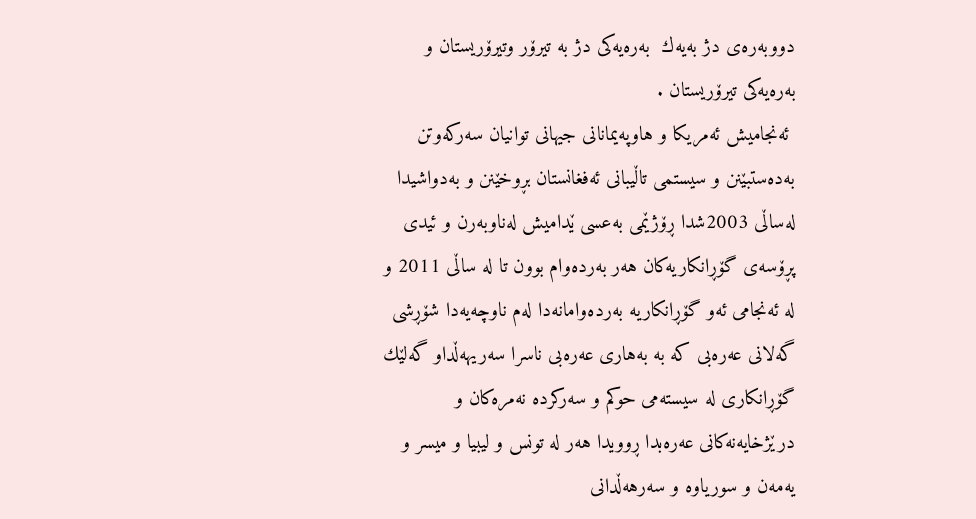دووبه‌ره‌ی دژ به‌یه‌ك  به‌ره‌یه‌كی دژ به‌ تیرۆر وتیرۆریستان و به‌ره‌یه‌كی تیرۆریستان .
 ئه‌نجامیش ئه‌مریكا و هاوپه‌یمانانی جیهانی توانیان سه‌ركه‌وتن به‌ده‌ستبێنن و سیستمی تاڵیبانی ئه‌فغانستان بڕوخێنن و به‌دواشیدا له‌ساڵی 2003شدا ڕۆژێمی به‌عسی ێدامیش له‌ناوبه‌رن و ئیدی پڕۆسه‌ی گۆڕانكاریه‌كان هه‌ر به‌رده‌وام بوون تا له‌ ساڵی 2011 و له‌ ئه‌نجامی ئه‌و گۆڕانكاریه‌ به‌رده‌وامانه‌دا له‌م ناوچه‌یه‌دا شۆڕشی گه‌لانی عه‌ره‌بی كه‌ به‌ به‌هاری عه‌ره‌بی ناسرا سه‌ریهه‌ڵداو گه‌لێك گۆڕانكاری له‌ سیسته‌می حوكم و سه‌ركرده‌ نه‌مره‌كان و درێژخایه‌نه‌كانی عه‌ره‌بدا ڕوویدا هه‌ر له‌ تونس و لیبیا و میسر و یه‌مه‌ن و سوریاوه‌ و سه‌رهه‌ڵدانی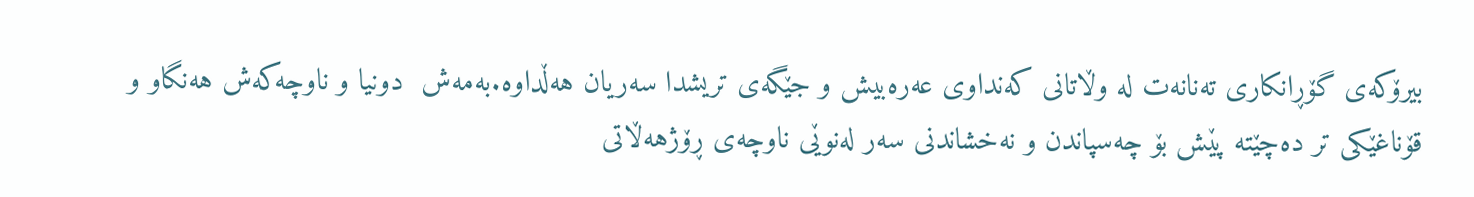بیرۆكه‌ی گۆڕانكاری ته‌نانه‌ت له‌ وڵاتانی كه‌نداوی عه‌ره‌بیش و جێگه‌ی تریشدا سه‌ریان هه‌ڵداوه‌.به‌مه‌ش  دونیا و ناوچه‌كه‌ش هه‌نگاو و قۆناغێكی تر ده‌چێته‌ پێش بۆ چه‌سپاندن و نه‌خشاندنی سه‌ر له‌نوێی ناوچه‌ی ڕۆژهه‌ڵاتی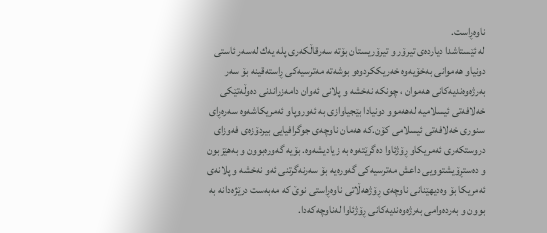ناوه‌ڕاست.
له‌ ئێستاشدا دیارده‌ی تیرۆر و تیرۆریستان بۆته‌ سه‌رقاڵكه‌ری پله‌ یه‌ك له‌سه‌ر ئاستی دونیاو هه‌موانی به‌خۆیه‌وه‌ خه‌ریككردوه‌و بوشه‌ته‌ مه‌ترسیه‌كی ڕاسته‌قینه‌ بۆ سه‌ر به‌رژه‌وه‌ندیه‌كانی هه‌موان ، چونكه‌ نه‌خشه‌ و پلانی ئه‌وان دامه‌زراندنی ده‌وڵه‌تێكی خه‌لافه‌تی ئیسلامیه‌ له‌هه‌موو دونیادا بێجیاوازی به‌ ئه‌وروپاو ئه‌مریكاشه‌وه‌ سه‌ره‌ڕای سنوری خه‌لافه‌تی ئیسلامی كۆن.كه‌ هه‌مان ناوچه‌ی جوگرافیایی بیردۆزه‌ی فه‌وزای دروستكه‌ری ئه‌مریكاو ڕۆژئاوا ده‌گرێته‌وه‌ به‌ زیادیشه‌وه‌. بۆیه‌ گه‌وره‌بوون و به‌هێزبون و ده‌ستڕۆیشتوویی داعش مه‌ترسیه‌كی گه‌وره‌یه‌ بۆ سه‌رنه‌گرتنی ئه‌و نه‌خشه‌ و پلانه‌ی ئه‌مریكا بۆ وه‌دیهێنانی ناوچه‌ی ڕۆژهه‌ڵاتی ناوه‌ڕاستی نوێ كه‌ مه‌به‌ست درێژه‌دانه‌ به‌ بوون و به‌رده‌وامی به‌رژه‌وه‌ندیه‌كانی ڕۆژئاوا له‌ناوچه‌كه‌دا.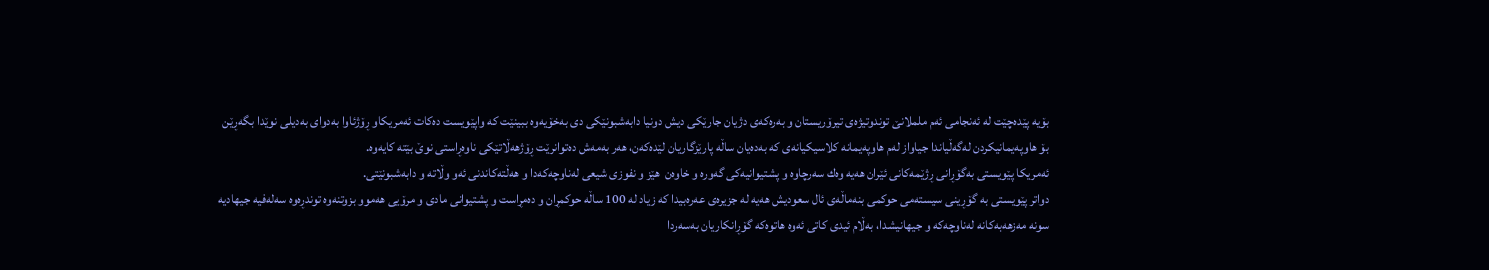بۆیه‌ پێده‌چێت له‌ ئه‌نجامی ئه‌م ململانێ توندوتیژه‌ی تیرۆریستان و به‌ره‌كه‌ی دژیان جارێكی دیش دونیا دابه‌شبونێكی دی به‌خۆیه‌وه‌ ببینێت كه‌ واپێویست ده‌كات ئه‌مریكاو ڕۆژئاوا به‌دوای به‌دیلی نوێدا بگه‌ڕێن بۆ هاوپه‌یمانیكردن له‌گه‌ڵیاندا جیاواز له‌م هاوپه‌یمانه‌ كلاسیكیانه‌ی كه‌ به‌ده‌یان ساڵه‌ پارێزگاریان لێده‌كه‌ن، هه‌ر به‌مه‌ش ده‌توانرێت ڕۆژهه‌ڵاتێكی ناوه‌ڕاستی نوێ بێته‌ كایه‌وه‌.
ئه‌مریكا پێویستی به‌گۆڕانی ڕژێمه‌كانی ئێران هه‌یه‌ وه‌ك سه‌رچاوه‌ و پشتیوانیه‌كی گه‌وره‌ و خاوه‌ن  هێز و نفوزی شیعی له‌ناوچه‌كه‌دا و هه‌ڵته‌كاندنی ئه‌و وڵاته‌ و دابه‌شبونێتی.
دواتر پێویستی به‌ گۆڕینی سیسته‌می حوكمی بنه‌ماڵه‌ی ئال سعودیش هه‌یه‌ له‌ جزیره‌ی عه‌ره‌بیدا كه‌ زیاد له‌ 100 ساڵه‌ حوكمڕان و ده‌مڕاست و پشتیوانی مادی و مرۆیی هه‌موو بزوتنه‌وه‌ توندڕه‌وه‌ سه‌له‌فیه‌ جیهادیه‌ سونه‌ مه‌زهه‌به‌كانه‌ له‌ناوچه‌كه‌ و جیهانیشدا، به‌ڵام ئیدی كاتی ئه‌وه‌ هاتوه‌كه‌ گۆڕانكاریان به‌سه‌ردا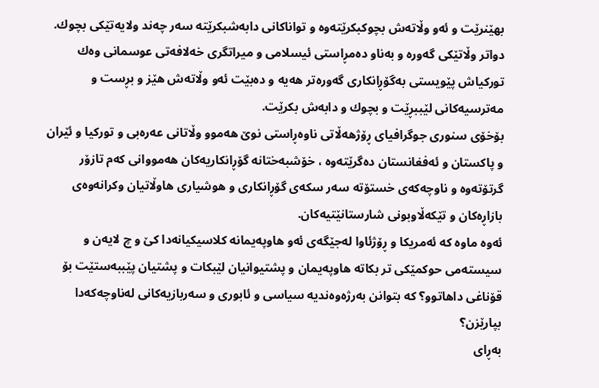بهێنرێت و ئه‌و وڵاته‌ش بچوكبكرێته‌وه‌ و تواناكانی دابه‌شبكرێته‌ سه‌ر چه‌ند ولایه‌تێكی بچوك.
دواتر وڵاتێكی گه‌وره‌ و به‌ناو ده‌مڕاستی ئیسلامی و میراتگری خه‌لافه‌تی عوسمانی وه‌ك توركیاش پێویستی به‌گۆڕانكاری گه‌وره‌تر هه‌یه‌ و ده‌بێت ئه‌و وڵاته‌ش هێز و بڕست و مه‌ترسیه‌كانی لێببڕێت و بچوك و دابه‌ش بكرێت.
بۆخۆی سنوری جوگرافیای ڕۆژهه‌ڵاتی ناوه‌ڕاستی نوێ هه‌موو وڵاتانی عه‌ره‌بی و توركیا و ئێران و پاكستان و ئه‌فغانستان ده‌گرێته‌وه‌ ، خۆشبه‌ختانه‌ گۆڕانكاریه‌كان هه‌مووانی كه‌م تازۆر گرتۆته‌وه‌ و ناوچه‌كه‌ی خستۆته‌ سه‌ر سكه‌ی گۆڕانكاری و هوشیاری هاوڵاتیان وكرانه‌وه‌ی بازاڕه‌كان و تێكه‌ڵاوبونی شارستانێتیه‌كان.
ئه‌وه‌ ماوه‌ كه‌ ئه‌مریكا و ڕۆژئاوا له‌جێگه‌ی ئه‌و هاوپه‌یمانه‌ كلاسیكیانه‌دا كێ و چ لایه‌ن و سیسته‌می حوكمێكی تر بكاته‌ هاوپه‌یمان و پشتیوانیان لێبكات و پشتیان پێببه‌ستێت بۆ قۆناغی داهاتوو؟ كه‌ بتوانن به‌رژه‌وه‌ندیه‌ سیاسی و ئابوری و سه‌ربازیه‌كانی له‌ناوچه‌كه‌دا بپارێزن؟
به‌ڕای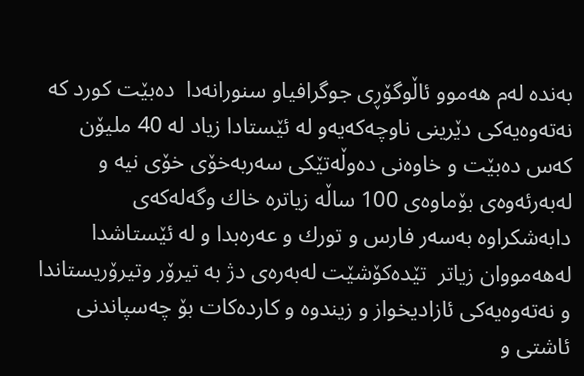به‌نده‌ له‌م هه‌موو ئاڵوگۆڕی جوگرافیاو سنورانه‌دا  ده‌بێت كورد كه‌ نه‌ته‌وه‌یه‌كی دێرینی ناوچه‌كه‌یه‌و له‌ ئێستادا زیاد له‌ 40 ملیۆن كه‌س ده‌بێت و خاوه‌نی ده‌وڵه‌تێكی سه‌ربه‌خۆی خۆی نیه‌ و له‌به‌رئه‌وه‌ی بۆماوه‌ی 100 ساڵه‌ زیاتره‌ خاك وگه‌له‌كه‌ی دابه‌شكراوه‌ به‌سه‌ر فارس و تورك و عه‌ره‌بدا و له‌ ئێستاشدا له‌هه‌مووان زیاتر  تێده‌كۆشێت له‌به‌ره‌ی دژ به‌ تیرۆر وتیرۆریستاندا و نه‌ته‌وه‌یه‌كی ئازادیخواز و زیندوه‌ و كارده‌كات بۆ چه‌سپاندنی ئاشتی و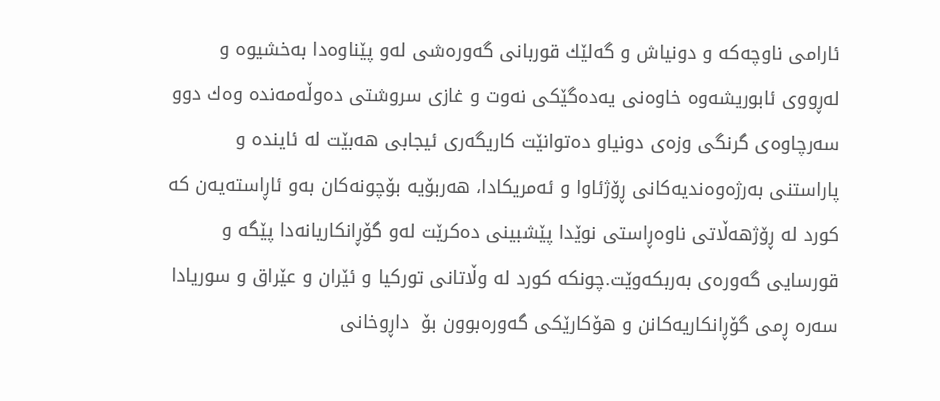ئارامی ناوچه‌كه‌ و دونیاش و گه‌لێك قوربانی گه‌وره‌شی له‌و پێناوه‌دا به‌خشیوه‌ و له‌ڕووی ئابوریشه‌وه‌ خاوه‌نی یه‌ده‌گێكی نه‌وت و غازی سروشتی ده‌وڵه‌مه‌نده‌ وه‌ك دوو سه‌رچاوه‌ی گرنگی وزه‌ی دونیاو ده‌توانێت كاریگه‌ری ئیجابی هه‌بێت له‌ ئاینده‌ و پاراستنی به‌رژه‌وه‌ندیه‌كانی ڕۆژئاوا و ئه‌مریكادا، هه‌ربۆیه‌ بۆچونه‌كان به‌و ئاڕاسته‌یه‌ن كه‌ كورد له‌ ڕۆژهه‌ڵاتی ناوه‌ڕاستی نوێدا پێشبینی ده‌كرێت له‌و گۆڕانكاریانه‌دا پێگه‌ و قورسایی گه‌وره‌ی به‌ربكه‌وێت.چونكه‌ كورد له‌ وڵاتانی توركیا و ئێران و عێراق و سوریادا سه‌ره‌ ڕمی گۆڕانكاریه‌كانن و هۆكارێكی گه‌وره‌بوون بۆ  داڕوخانی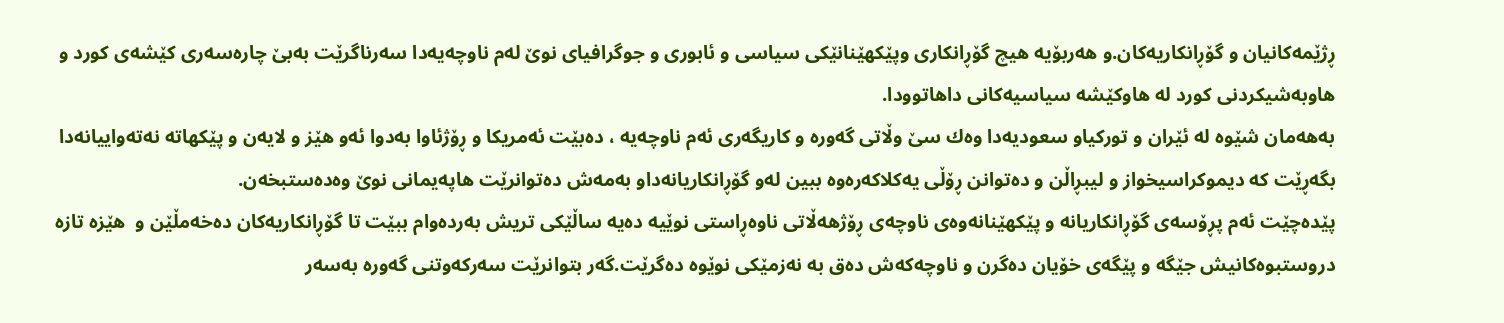ڕژێمه‌كانیان و گۆڕانكاریه‌كان.و هه‌ربۆیه‌ هیچ گۆڕانكاری وپێكهێنانێكی سیاسی و ئابوری و جوگرافیای نوێ له‌م ناوچه‌یه‌دا سه‌رناگرێت به‌بێ چاره‌سه‌ری كێشه‌ی كورد و هاوبه‌شیكردنی كورد له‌ هاوكێشه‌ سیاسیه‌كانی داهاتوودا.
به‌هه‌مان شێوه‌ له‌ ئێران و توركیاو سعودیه‌دا وه‌ك سێ وڵاتی گه‌وره‌ و كاریگه‌ری ئه‌م ناوچه‌یه‌ ، ده‌بێت ئه‌مریكا و ڕۆژئاوا به‌دوا ئه‌و هێز و لایه‌ن و پێكهاته‌ نه‌ته‌واییانه‌دا بگه‌ڕێت كه‌ دیموكراسیخواز و لیبڕاڵن و ده‌توانن ڕۆڵی یه‌كلاكه‌ره‌وه‌ ببین له‌و گۆڕانكاریانه‌داو به‌مه‌ش ده‌توانرێت هاپه‌یمانی نوێ وه‌ده‌ستبخه‌ن.
پێده‌چێت ئه‌م پڕۆسه‌ی گۆڕانكاریانه‌ و پێكهێنانه‌وه‌ی ناوچه‌ی ڕۆژهه‌ڵاتی ناوه‌ڕاستی نوێیه‌ ده‌یه‌ ساڵێكی تریش به‌رده‌وام ببێت تا گۆڕانكاریه‌كان ده‌خه‌مڵێن و  هێزه‌ تازه‌ دروستبوه‌كانیش جێگه‌ و پێگه‌ی خۆیان ده‌گرن و ناوچه‌كه‌ش ده‌ق به‌ نه‌زمێكی نوێوه‌ ده‌گرێت.گه‌ر بتوانرێت سه‌ركه‌وتنی گه‌وره‌ به‌سه‌ر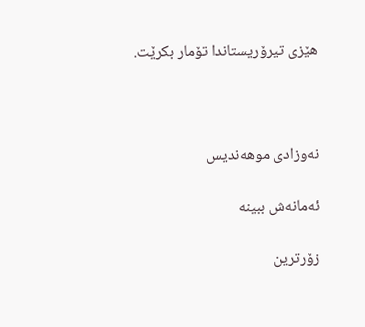هێزی تیرۆریستاندا تۆمار بكرێت.



نه‌وزادی موهه‌ندیس

ئەمانەش ببینە

زۆرترین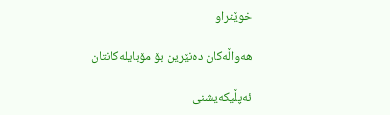خوێنراو

هەواڵەکان دەنێرین بۆ مۆبایلەکانتان

ئەپڵیکەیشنی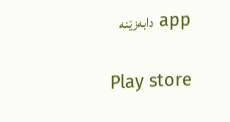app دابەزێنە

Play store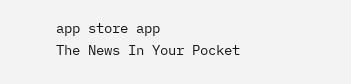app store app
The News In Your Pocket